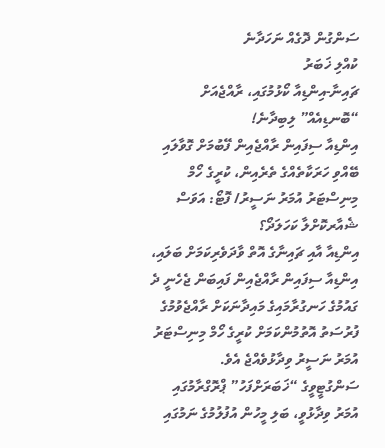ސަންގުން ދޮގެއް ނަހަދާނެ
ކުއްލި ޚަބަރު
ޗައިނާ-އިންޑިއާ ކޯޅުމުގައި، ރާއްޖެއަށް “ބޮނޑިއެއް” ލިބިދާނެ!
އިންޑިއާ ސިފައިން ރާއްޖެއިން ފޭބުމަށް ގޮވާލައި ބޭއްވި ހަރަކާތެއްގެ ތެރެއިން، ކުރީގެ ހޯމް މިނިސްޓަރު އުމަރު ނަސީރު/ ފޮޓޯ: އަވަސް
ޝެއާރކޮށްލާ ކަހަލަދޯ؟
އިންޑިއާ އާއި ޗައިނާގެ އޮތް ވާދަވެރިކަމަށް ބަލައި، އިންޑިއާ ސިފައިން ރާއްޖެއިން ފައިބަން ޖެހެނީ ދެ ގައުމުގެ ހަނގުރާމައިގެ މައިދާނަކަށް ރާއްޖެވުމުގެ ފުރުސަތު އޮތުމުންކަމަށް ކުރީގެ ހޯމް މިނިސްޓަރު އުމަރު ނަސީރު ވިދާޅުވެއްޖެ އެވެ.
ސަންގުޓީވީގެ “ޚަބަރަށްފަހު” ޕްރޮގްރާމުގައި އުމަރު ވިދާޅުވީ، ބަލި މީހުން އުފުލުމުގެ ނަމުގައި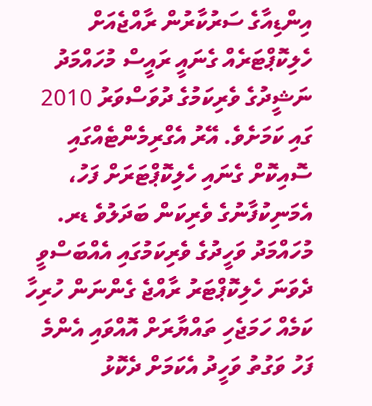އިންޑިއާގެ ސަރުކާރުން ރާއްޖެއަށް ހެލިކޮޕްޓަރެއް ގެނައީ ރައީސް މުހައްމަދު ނަޝީދުގެ ވެރިކަމުގެ ދުވަސްވަރު 2010 ގައި ކަމަށެވެ. އޭރު އެގްރިމެންޓެއްގައި ސޮއިކޮށް ގެނައި ހެލިކޮޕްޓަރަށް ފަހު، އެމަނިކުފާނުގެ ވެރިކަން ބަދަލުވެ ޑރ. މުހައްމަދު ވަހީދުގެ ވެރިކަމުގައި އެއްބަސްވީ ދެވަނަ ހެލިކޮޕްޓަރު ރާއްޖެ ގެންނަން ހުރިހާ ކަމެއް ހަމަޖެހި ތައްޔާރަށް އޮއްވައި އެންމެ ފަހު ވަގުތު ވަހީދު އެކަމަށް ދެކޮޅު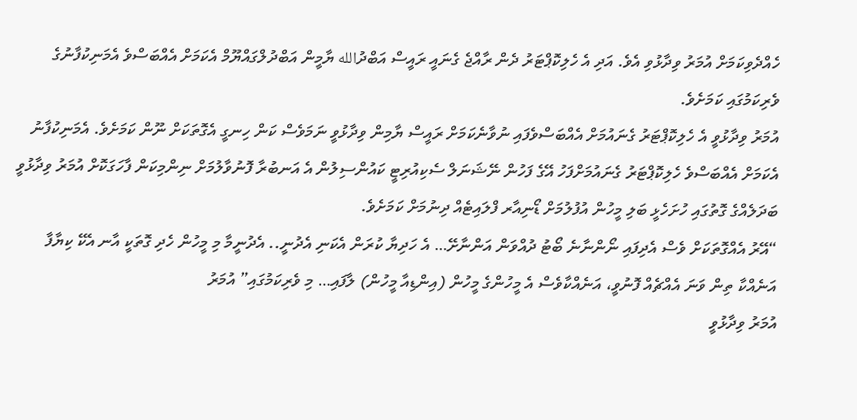ހެއްދެވިކަމަށް އުމަރު ވިދާޅުވި އެވެ. އަދި އެ ހެލިކޮޕްޓަރު ދެން ރާއްޖެ ގެނައީ ރައީސް އަބްދުالله ޔާމީން އަބްދުލްގައްޔޫމް އެކަމަށް އެއްބަސްވެ އެމަނިކުފާނުގެ ވެރިކަމުގައި ކަމަށެވެ.
އުމަރު ވިދާޅުވީ އެ ހެލިކޮޕްޓަރު ގެނައުމަށް އެއްބަސްވެފައި ނުވާނެކަމަށް ރައީސް ޔާމިން ވިދާޅުވީ ނަމަވެސް ކަން ހިނގީ އެގޮތަކަށް ނޫން ކަމަށެވެ. އެމަނިކުފާނު އެކަމަށް އެއްބަސްވެ ހެލިކޮޕްޓަރު ގެނައުމަށްފަހު އޭގެ ފަހުން ނޭޝަނަލް ސެކިއުރިޓީ ކައުންސިލުން އެ އަނބުރާ ފޮނުވާލުމަށް ނިންމިކަން ފާހަގަކޮށް އުމަރު ވިދާޅުވީ ބަދަލެއްގެ ގޮތުގައި ހުށަހެޅީ ބަލި މީހުން އުފުލުމަށް ޑޯނިއާރ ފްލައިޓެއް ދިނުމަށް ކަމަށެވެ.
“އޭރު އެއްގޮތަކަށް ވެސް އެދިފައި ނޯންނާނެ ބޯޓު ދުއްވަން އަންނާށޭ… އެ ހަދިޔާ ކުރަން އެކަނި އެދުނީ.. އެދުނީމާ މި މީހުން ހެދި ގޮތަކީ އާނ އެކޭ ކިޔާފާ އަނެއްކާ ތިން ވަނަ އެއްޗެއް ފޮނުވީ، އަނެއްކާވެސް އެ މީހުންގެ މީހުން (އިންޑިއާ މީހުން) ލާފައި… މި ވެރިކަމުގައި” އުމަރު
އުމަރު ވިދާޅުވީ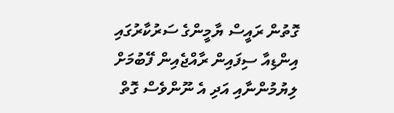ގޮތުން ރައީސް ޔާމީންގެ ސަރުކާރުގައި އިންޑިއާ ސިފައިން ރާއްޖެއިން ފޭބުމަށް ލިޔުމުންނާއި އަދި އެ ނޫންވެސް ގޮތް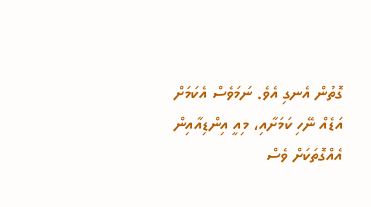ގޮތުން އެނގި އެވެ. ނަމަވެސް އެކަމަށް އަޑެއް ނޭހި ކަމަށާއި، މިއީ އިންޑިއާއިން އެއްގޮތަކަށް ވެސް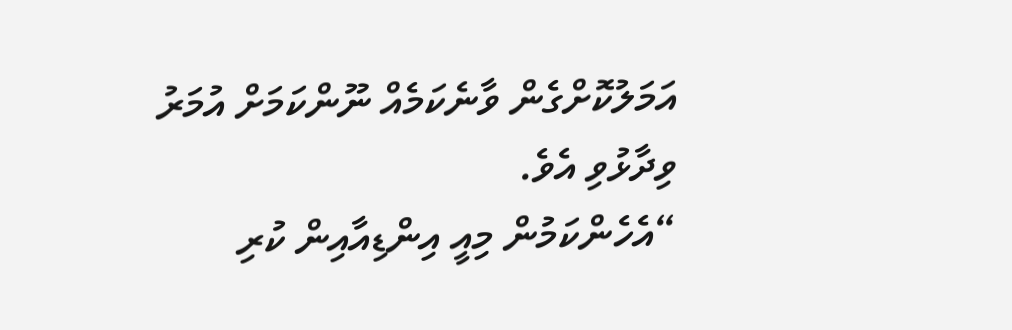އަމަލުކޮށްގެން ވާނެކަމެއް ނޫންކަމަށް އުމަރު ވިދާޅުވި އެވެ.
“އެހެންކަމުން މިއީ އިންޑިއާއިން ކުރި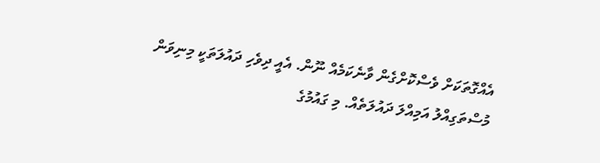އެއްގޮތަކަށް ވެސްކޮށްގެން ވާނެކަމެއް ނޫން. އެއީ ދިވެހި ދައުލަތަކީ މިނިވަން މުސްތަގިއްލު އަމިއްލަ ދައުލަތެއް. މި ގައުމުގެ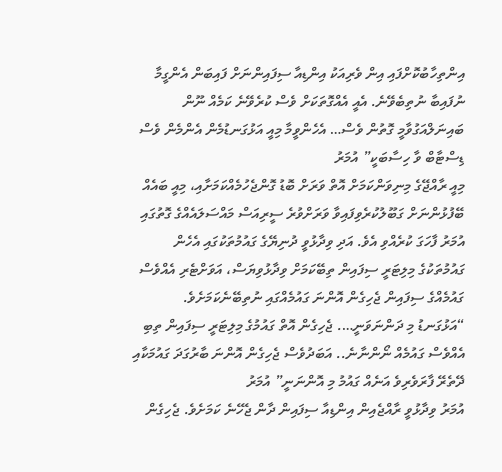އިންތިހާބުކޮށްފައި އިން ވެރިއަކު އިންޑިއާ ސިފައިންނަށް ފައިބަން އެންގީމާ ނުފައިބާ ނުތިބެވޭނެ. އެއީ އެއްގޮތަކަށް ވެސް ކުރެވޭނެ ކަމެއް ނޫން ބައިނަލްއަގުވާމީ ގޮތުން ވެސް… އެހެންވީމާ މިއީ އަޅުގަނޑުމެން އެންމެން ވެސް ޑިސްޓާބް ވާ ހިސާބަކީ” އުމަރު
މިއީ ރާއްޖޭގެ މިނިވަންކަމަށް އޮތް ވަރަށް ބޮޑު ގޮންޖެހުމެއްކަމަށާއި، މިއީ ބައެއް ބޭފުޅުންނަށް ގަބޫލުކުރެވިފައިވާ ވަރަށްވުރެ ސީރިއަސް މައްސަލައެއްގެ ގޮތުގައި އުމަރު ފާހަގަ ކުރެއްވި އެވެ. އަދި ވިދާޅުވީ ދުނިޔޭގެ ގައުމުތަކުގައި އެހެން ގައުމުތަކުގެ މިލިޓަރީ ސިފައިން ތިބޭކަމަށް ވިދާޅުވިޔަސް، އަވަށްޓެރި އެއްވެސް ގައުމެއްގެ ސިފައިން ޖެހިގެން އޮންނަ ގައުމެއްގައި ނުތިބޭނެކަމަށެވެ.
“އަޅުގަނޑު މި ދަންނަވަނީ…. ޖެހިގެން އޮތް ގައުމުގެ މިލިޓަރީ ސިފައިން ތިބި އެއްވެސް ގައުމެއް ނޯންނާނެ.. އަބަދުވެސް ޖެހިގެން އޮންނަ ބާރުގަދަ ގައުމަކާއި ދޭތެރޭ ފާރަވެރިވެ އަނެއް ގައުމު މި އޮންނަނީ” އުމަރު
އުމަރު ވިދާޅުވީ ރާއްޖެއިން އިންޑިއާ ސިފައިން ދާން ޖެހޭނެ ކަމަށެވެ. ޖެހިގެން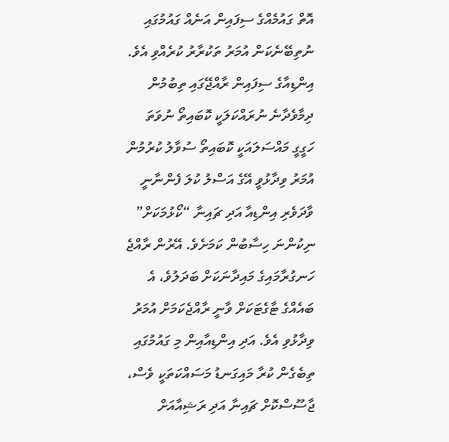އޮތް ގައުމެއްގެ ސިފައިން އަނެއް ގައުމުގައި ނުތިބޭނެކަން އުމަރު ތަކުރާރު ކުރެއްވި އެވެ.
އިންޑިއާގެ ސިފައިން ރާއްޖޭގައި ތިބުމުން ދިމާވެދާނެ ނުރައްކަލަކީ ކޮބައިތޯ ނުވަތަ ހަގީގީ މައްސަލައަކީ ކޮބައިތޯ ސުވާލު ކުރުމުން އުމަރު ވިދާޅުވީ އޭގެ އަސްލު ކުލަ ފެންނާނީ ވާދަވެރި އިންޑިއާ އަދި ޗައިނާ “ކޯޅުމަކަށް” ނިކުންނަ ހިސާބުން ކަމަށެވެ. އޭރުން ރާއްޖެ ހަނގުރާމައިގެ މައިދާނަކަށް ބަދަލުވެ، އެ ބައެއްގެ ޓާގެޓަކަށް ވާނީ ރާއްޖެކަމަށް އުމަރު ވިދާޅުވި އެވެ. އަދި އިންޑިއާއިން މި ގައުމުގައި ތިބެގެން ކުރާ މައިގަނޑު މަސައްކަތަކީ ވެސް، ޖާސޫސްކޮށް ޗައިނާ އަދި ރަޝިއާއަށް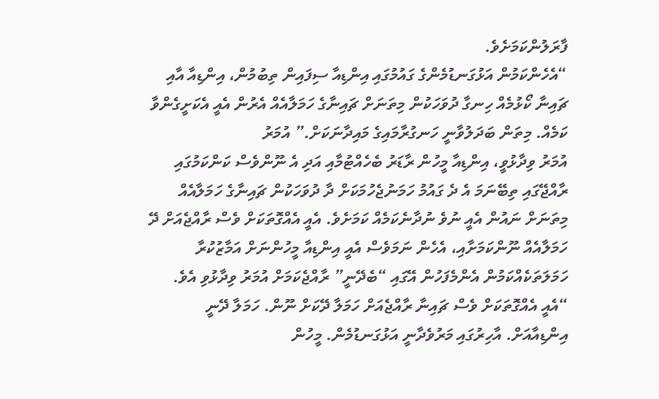ފާރަލުންކަމަށެވެ.
“އެހެންކަމުން އަޅުގަނޑުމެންގެ ގައުމުގައި އިންޑިއާ ސިފައިން ތިބުމުން، އިންޑިއާ އާއި ޗައިނާ ކޯޅުމެއް ހިނގާ ދުވަހަކުން މިތަނަށް ޗައިނާގެ ހަމަލާއެއް އެރުން އެއީ އެކަށީގެންވާ ކަމެއް. މިތަން ބަދަލުވާނީ ހަނގުރާމައިގެ މައިދާނަކަށް.” އުމަރު
އުމަރު ވިދާޅުވީ، އިންޑިއާ މީހުން ރާޑަރު ބެހެއްޓުމާއި އަދި އެ ނޫންވެސް ކަންކަމުގައި ރާއްޖޭގައި ތިބޭނަމަ އެ ދެ ގައުމު ހަމަނުޖެހުމަކަށް ދާ ދުވަހަކުން ޗައިނާގެ ހަމަލާއެއް މިތަނަށް ނައުން އެއީ ނުވެ ނުދާނެކަމެއް ކަމަށެވެ. އެއީ އެއްގޮތަކަށް ވެސް ރާއްޖެއަށް ދޭ ހަމަލާއެއް ނޫންކަމަށާއި، އެހެން ނަމަވެސް އެއީ އިންޑިއާ މީހުންނަށް އަމާޒުކުރާ ހަމަލަތަކެއްކަމުން އެންމެފަހުން އޭގައި “ބެދޭނީ” ރާއްޖެކަމަށް އުމަރު ވިދާޅުވި އެވެ.
“އެއީ އެއްގޮތަކަށް ވެސް ޗައިނާ ރާއްޖެއަށް ހަމަލާ ދޭކަށް ނޫން. ހަމަލާ ދޭނީ އިންޑިއާއަށް. އާހިރުގައި މަރުވެދާނީ އަޅުގަނޑުމެން. މީހުން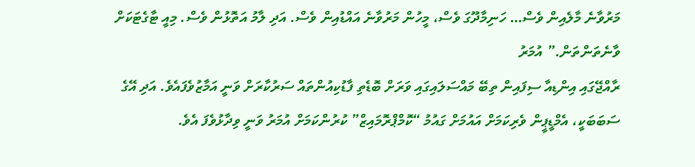މަރުވާނެ މާލެއިން ވެސް… ހަނިމާދޫގަ ވެސް، މީހުން މަރުވާނެ އައްޑުއިން ވެސް. އަދި ލާމު އަތޮޅުން ވެސް. މިއީ ޓާގެޓަކަށް ވާނެތަންތަން.” އުމަރު
ރާއްޖޭގައި އިންޑިއާ ސިފައިން ތިބޭ މައްސަލައިގައި ވަރަށް ބޮޑެތި ފާޑުކިއުންތައް ސަރުކާރަށް ވަނީ އަމާޒުވެފައެވެ. އަދި އޭގެ ސަބަބަކީ، އެމްޑީޕީން ވެރިކަމަށް އައުމަށް ގައުމު “ކޮމްޕްރޮމައިޒް” ކުރުންކަމަށް އުމަރު ވަނީ ވިދާޅުވެފަ އެވެ.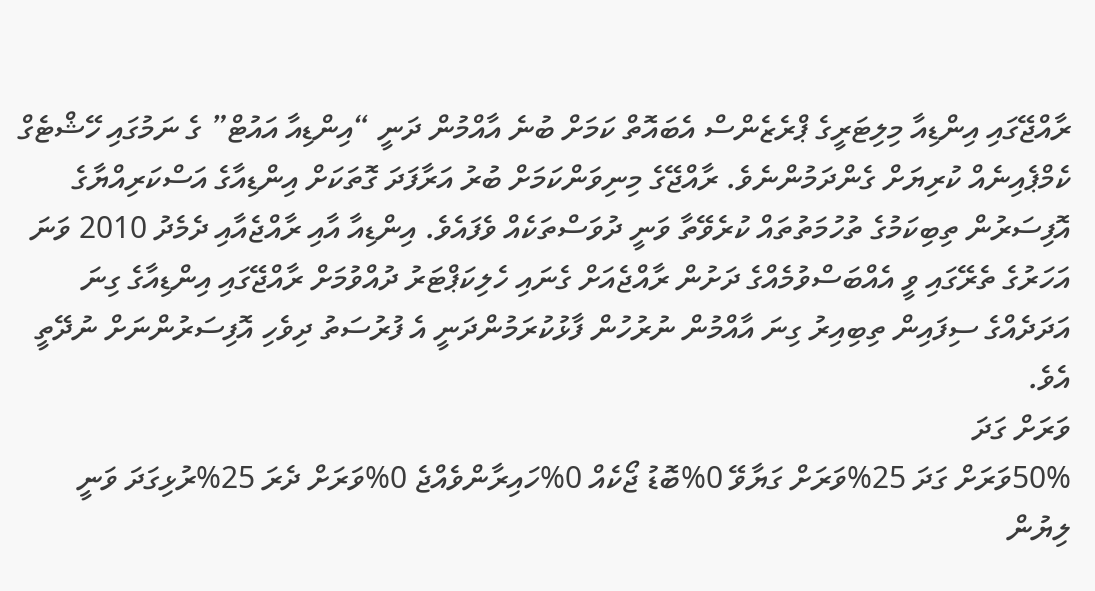ރާއްޖޭގައި އިންޑިއާ މިލިޓަރީގެ ޕްރެޒެންސް އެބައޮތް ކަމަށް ބުނެ އާއްމުން ދަނީ “އިންޑިއާ އައުޓް” ގެ ނަމުގައި ހޭޝްޓެގް ކެމްޕެއިނެއް ކުރިޔަށް ގެންދަމުންނެވެ. ރާއްޖޭގެ މިނިވަންކަމަށް ބުރު އަރާފަދަ ގޮތަކަށް އިންޑިއާގެ އަސްކަރިއްޔާގެ އޮފިސަރުން ތިބިކަމުގެ ތުހުމަތުތައް ކުރެވޭތާ ވަނީ ދުވަސްތަކެއް ވެފައެވެ. އިންޑިއާ އާއި ރާއްޖެއާއި ދެމެދު 2010 ވަނަ އަހަރުގެ ތެރޭގައި ވީ އެއްބަސްވުމެއްގެ ދަށުން ރާއްޖެއަށް ގެނައި ހެލިކަޕްޓަރު ދުއްވުމަށް ރާއްޖޭގައި އިންޑިއާގެ ގިނަ އަދަދެއްގެ ސިފައިން ތިބިއިރު ގިނަ އާއްމުން ނުރުހުން ފާޅުކުރަމުންދަނީ އެ ފުރުސަތު ދިވެހި އޮފިސަރުންނަށް ނުދޭތީ އެވެ.
ވަރަށް ގަދަ
50%ވަރަށް ގަދަ 25%ވަރަށް ގަޔާވޭ 0%ބޮޑު ޖޯކެއް 0%ހައިރާންވެއްޖެ 0%ވަރަށް ދެރަ 25%ރުޅިގަދަ ވަނީ
ލިޔުން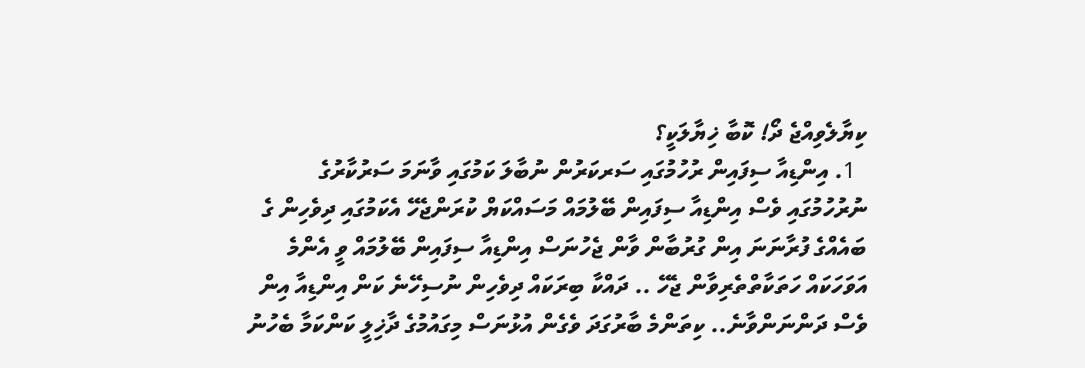ކިޔާލެވިއްޖެ ދޯ! ކޮބާ ޚިޔާލަކީ؟
  1. އިންޑިއާ ސިފައިން ރުހުމުގައި ސަރކަރުން ނުބާލަ ކަމުގައި ވާނަމަ ސަރުކާރުގެ ނުރުހުމުގައި ވެސް އިންޑިއާ ސިފައިން ބޭލުމައް މަސައްކަޔް ކުރަންޖެހޭ އެކަމުގައި ދިވެހިން ގެ ބައެއްގެ ފުރާނަނަ އިން ގުރުބާން ވާން ޖެހުނަސް އިންޑިއާ ސިފައިން ބޭލުމައް ވީ އެންމެ އަވަހަކައް ހަތަކާތްތެރިވާން ޖެހޭ .. ދައްކާ ބިރަކައް ދިވެހިން ނުސިހޭނެ ކަން އިންޑިއާ އިން ވެސް ދަންނަންވާނެ.. ކިތަންމެ ބާރުގަދަ ވެގެން އުޅުނަސް މިގައުމުގެ ދާޚިލީ ކަންކަމާ ބެހުނު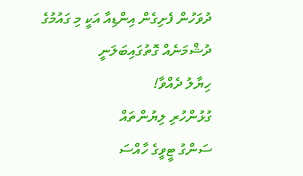ދުވަހުން ފެށިގެން އިންޑިއާ އަކީ މި ގައުމުގެ ދުޝްމަނެއް ގޮތުގައިބަލަނީ
ހިޔާލު ދެއްވާ!
ގުޅުންހުރި ލިޔުންތައް
ސަންގު ޓީވީގެ ހާއްސަ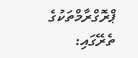ޕްރޮގްރާމްތަކުގެ ތެރޭގައި: